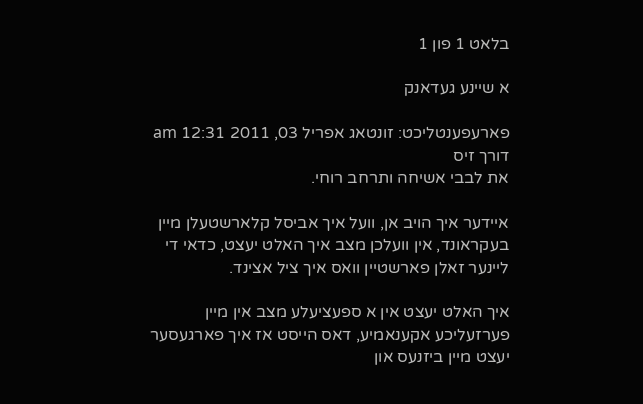בלאט 1 פון 1

א שיינע געדאנק

פארעפענטליכט: זונטאג אפריל 03, 2011 12:31 am
דורך זיס
את לבבי אשיחה ותרחב רוחי.

איידער איך הויב אן, וועל איך אביסל קלארשטעלן מיין בעקראונד, אין וועלכן מצב איך האלט יעצט, כדאי די ליינער זאלן פארשטיין וואס איך ציל אצינד.

איך האלט יעצט אין א ספעציעלע מצב אין מיין פערזעליכע אקענאמיע, דאס הייסט אז איך פארגעסער יעצט מיין ביזנעס און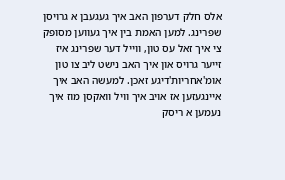אלס חלק דערפון האב איך געגעבן א גרויסן שפרינג. למען האמת בין איך געווען מסופק צי איך זאל עס טון, ווייל דער שפרינג איז זייער גרויס און איך האב נישט ליב צו טון אומ'אחריות'דיגע זאכן. למעשה האב איך איינגעזען אז אויב איך וויל וואקסן מוז איך נעמען א ריסק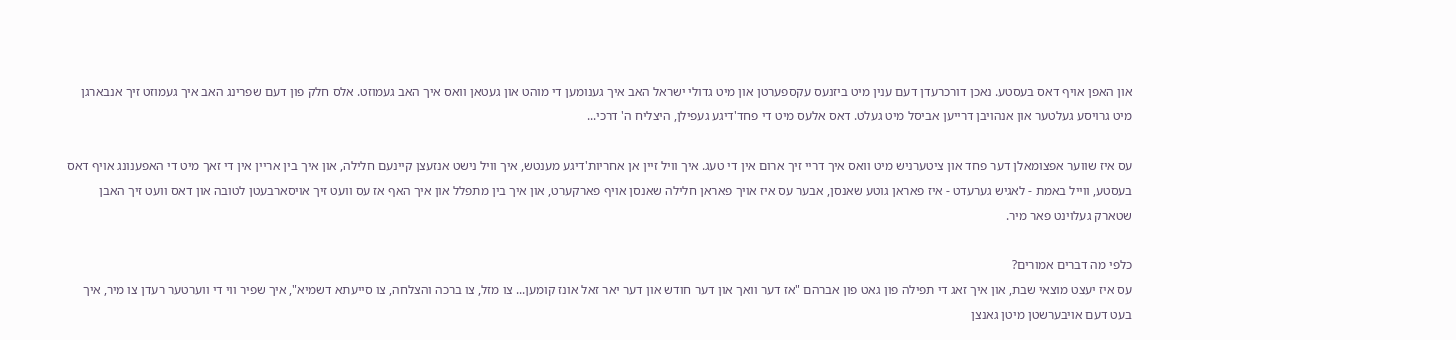און האפן אויף דאס בעסטע. נאכן דורכרעדן דעם ענין מיט ביזנעס עקספערטן און מיט גדולי ישראל האב איך גענומען די מוהט און געטאן וואס איך האב געמוזט. אלס חלק פון דעם שפרינג האב איך געמוזט זיך אנבארגן מיט גרויסע געלטער און אנהויבן דרייען אביסל מיט געלט. דאס אלעס מיט די פחד'דיגע געפילן, היצליח ה' דרכי...

עס איז שווער אפצומאלן דער פחד און ציטערניש מיט וואס איך דריי זיך ארום אין די טעג. איך וויל זיין אן אחריות'דיגע מענטש, איך וויל נישט אנזעצן קיינעם חלילה, און איך בין אריין אין די זאך מיט די האפענונג אויף דאס בעסטע, ווייל באמת - לאגיש גערעדט - איז פאראן גוטע שאנסן, אבער עס איז אויך פאראן חלילה שאנסן אויף פארקערט, און איך בין מתפלל און איך האף אז עס וועט זיך אויסארבעטן לטובה און דאס וועט זיך האבן שטארק געלוינט פאר מיר.

כלפי מה דברים אמורים?
עס איז יעצט מוצאי שבת, און איך זאג די תפילה פון גאט פון אברהם "אז דער וואך און דער חודש און דער יאר זאל אונז קומען... צו מזל, צו ברכה והצלחה, צו סייעתא דשמיא", איך שפיר ווי די ווערטער רעדן צו מיר, איך בעט דעם אויבערשטן מיטן גאנצן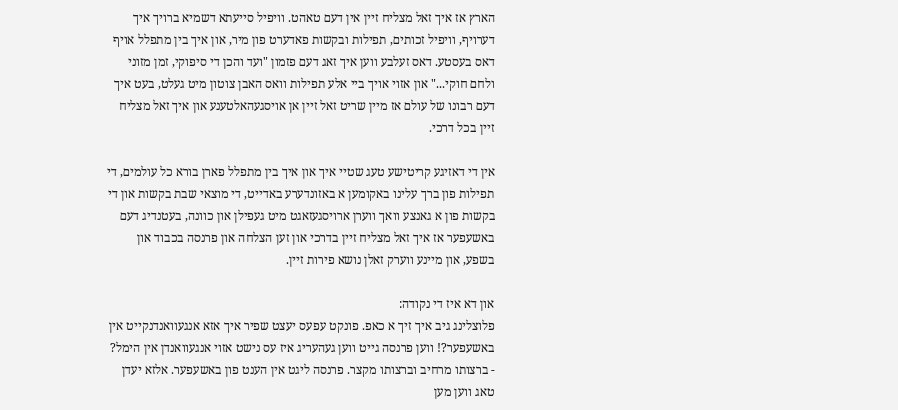הארץ אז איך זאל מצליח זיין אין דעם טאהט. וויפיל סייעתא דשמיא ברויך איך דערויף, וויפיל זכותים, תפילות ובקשות פאדערט פון מיר, און איך בין מתפלל אויף דאס בעסטע. דאס זעלבע ווען איך זאג דעם פזמון "ועד והכן די סיפוקי, זמן מזוני ולחם חוקי..." און אזוי אויך ביי אלע תפילות וואס האבן צוטון מיט געלט, בעט איך דעם רבונו של עולם אז מיין שריט זאל זיין אן אויסגעהאלטענע און איך זאל מצליח זיין בכל דרכי.

אין די דאזיגע קריטישע טעג שטיי איך און איך בין מתפלל פארן בורא כל עולמים, די תפילות פון ברך עלינו באקומען א באזונדערע באדייט, די מוצאי שבת בקשות און די בקשות פון א גאנצע וואך ווערן ארויסגעזאגט מיט געפילן און כוונה, בעטנדיג דעם באשעפער אז איך זאל מצליח זיין בדרכי און זען הצלחה און פרנסה בכבוד און בשפע, און מיינע ווערק זאלן נושא פירות זיין.

און דא איז די נקודה:
פלוצלינג גיב איך זיך א כאפ. פונקט עפעס יעצט שפיר איך אזא אנגעוואנדנקייט אין באשעפער?! ווען פרנסה גייט ווען געהעריג איז עס נישט אזוי אנגעוואנדן אין הימל? - ברצותו מרחיב וברצותו מקצר. פרנסה ליגט אין הענט פון באשעפער. אלזא יעדן טאג ווען מען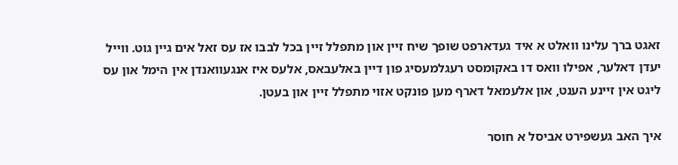זאגט ברך עלינו וואלט א איד געדארפט שופך שיח זיין און מתפלל זיין בכל לבבו אז עס זאל אים גיין גוט. ווייל יעדן דאלער, אפילו וואס דו באקומסט רעגלמעסיג פון דיין באלעבאס, אלעס איז אנגעוואנדן אין הימל און עס ליגט אין זיינע הענט, און אלעמאל דארף מען פונקט אזוי מתפלל זיין און בעטן.

איך האב געשפירט אביסל א חוסר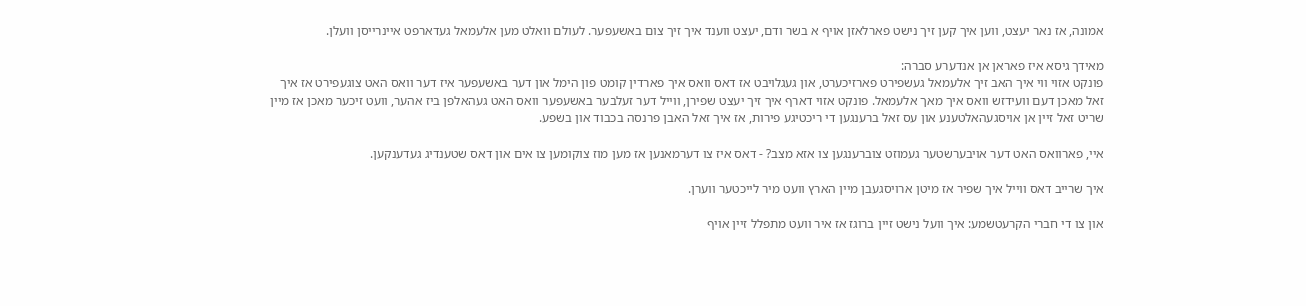אמונה, אז נאר יעצט, ווען איך קען זיך נישט פארלאזן אויף א בשר ודם, יעצט ווענד איך זיך צום באשעפער. לעולם וואלט מען אלעמאל געדארפט איינרייסן וועלן.

מאידך גיסא איז פאראן אן אנדערע סברה:
פונקט אזוי ווי איך האב זיך אלעמאל געשפירט פארזיכערט, און געגלויבט אז דאס וואס איך פארדין קומט פון הימל און דער באשעפער איז דער וואס האט צוגעפירט אז איך זאל מאכן דעם וועידזש וואס איך מאך אלעמאל. פונקט אזוי דארף איך זיך יעצט שפירן, ווייל דער זעלבער באשעפער וואס האט געהאלפן ביז אהער, וועט זיכער מאכן אז מיין שריט זאל זיין אן אויסגעהאלטענע און עס זאל ברענגען די ריכטיגע פירות, אז איך זאל האבן פרנסה בכבוד און בשפע.

איי, פארוואס האט דער אויבערשטער געמוזט צוברענגען צו אזא מצב? - דאס איז צו דערמאנען אז מען מוז צוקומען צו אים און דאס שטענדיג געדענקען.

איך שרייב דאס ווייל איך שפיר אז מיטן ארויסגעבן מיין הארץ וועט מיר לייכטער ווערן.

און צו די חברי הקרעטשמע: איך וועל נישט זיין ברוגז אז איר וועט מתפלל זיין אויף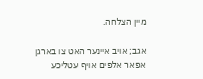מיין הצלחה.

אגב; אויב איינער האט צו בארגן אפאר אלפים אויף עטליכע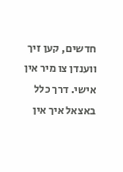חדשים, קען זיך ווענדן צו מיר אין אישי. דרך כלל באצאל איך אין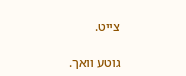צייט.

גוטע וואך.